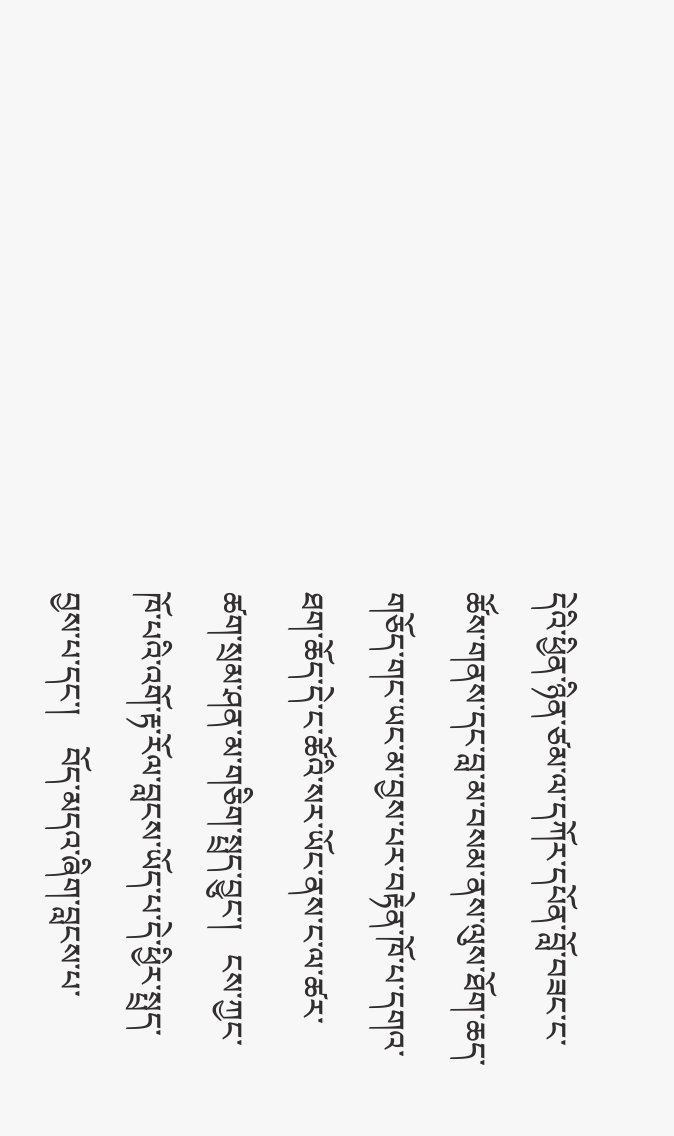དེའི་ཕྱིན་ཉིན་ཙམ་ལ་དཀོར་དཔོན་བློ་བཟང་ང་ཚོས་གནས་དང་བླ་མ་བསམ་ནས་ལུས་ཐོག་ཆད་གཅོད་གང་ཡང་མ་བྱས་པར་བརྟེན་ཁོ་པ་དགའ་ཐག་ཆོད་དེ་ང་ཚོའི་སར་ཡོང་ནས་ང་ལ་ཚར་ཚག་སྲམ་ཤན་མ་གཅིག་སྤྲད་བྱུང་།   ངས་ཀྱང་ཁོ་པའི་འགོ་རྟ་རོལ་བླངས་ཡོད་པ་དེ་ཕྱིར་སྤྲད་བྱས་པ་དང་།    བོད་མདའ་ཞིག་བླངས་པ་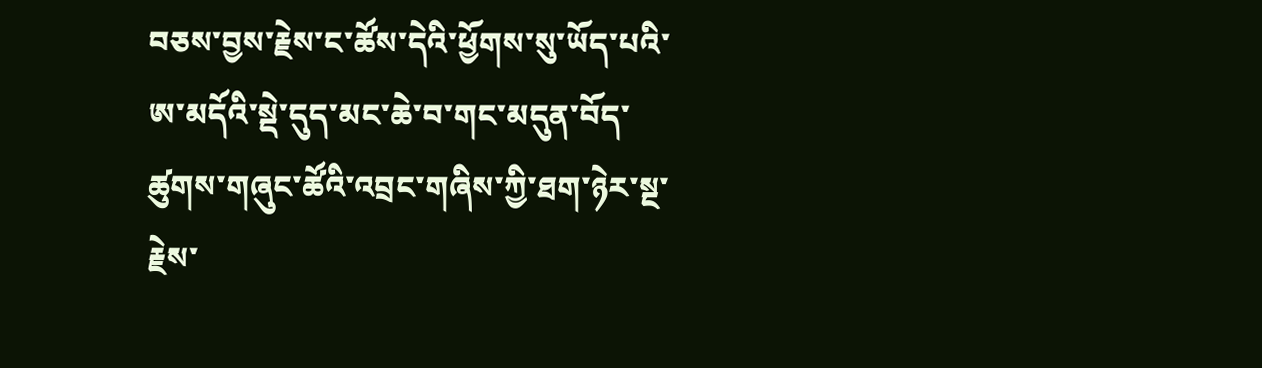བཅས་བྱས་རྗེས་ང་ཚོས་དེའི་ཕྱོགས་སུ་ཡོད་པའི་ཨ་མདོའི་སྡེ་དུད་མང་ཆེ་བ་གང་མདུན་བོད་ཚུགས་གཞུང་ཚོའི་འབྲང་གཞིས་ཀྱི་ཐག་ཉེར་སྔ་རྗེས་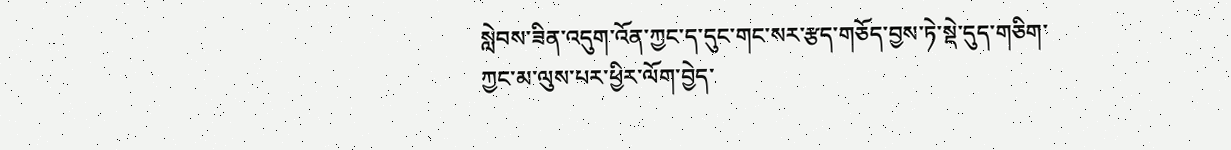སླེབས་ཟིན་འདུག་འོན་ཀྱང་ད་དུང་གང་སར་རྩད་གཅོད་བྱས་ཏེ་སྡེ་དུད་གཅིག་ཀྱང་མ་ལུས་པར་ཕྱིར་ལོག་བྱེད་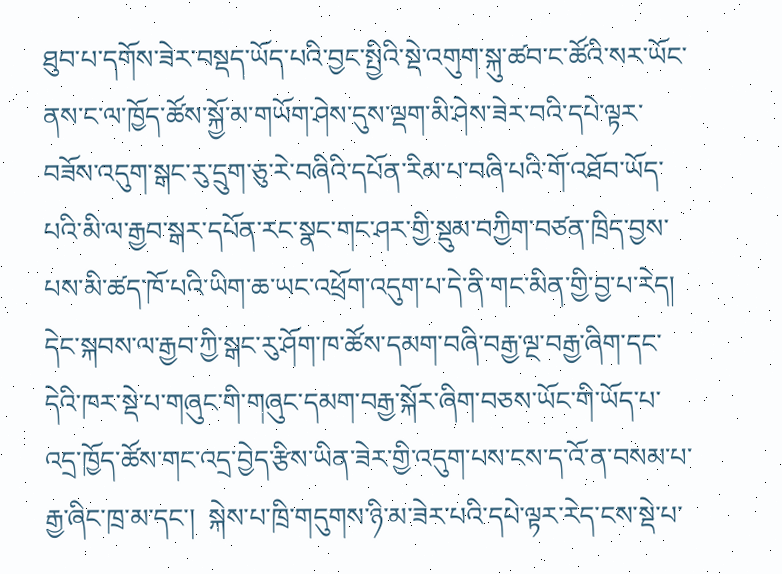ཐུབ་པ་དགོས་ཟེར་བསྡད་ཡོད་པའི་བྱང་སྤྱིའི་སྡེ་འགུག་སྐུ་ཚབ་ང་ཚོའི་སར་ཡོང་ནས་ང་ལ་ཁྱོད་ཚོས་སྐྱོ་མ་གཡོག་ཤེས་དུས་ལྡག་མི་ཤེས་ཟེར་བའི་དཔེ་ལྟར་བཟོས་འདུག་སྒང་རུ་དྲུག་ཅུ་རེ་བཞིའི་དཔོན་རིམ་པ་བཞི་པའི་གོ་འཐོབ་ཡོད་པའི་མི་ལ་རྒྱབ་སྒར་དཔོན་རང་སྣང་གང་ཤར་གྱི་སྡུམ་བཀྱིག་བཙན་ཁྲིད་བྱས་པས་མི་ཚད་ཁོ་པའི་ཡིག་ཆ་ཡང་འཕྲོག་འདུག་པ་དེ་ནི་གང་མིན་གྱི་བྱ་པ་རེད།   དེང་སྐབས་ལ་རྒྱབ་ཀྱི་སྒང་རུ་ཤོག་ཁ་ཚོས་དམག་བཞི་བརྒྱ་ལྔ་བརྒྱ་ཞིག་དང་དེའི་ཁར་སྡེ་པ་གཞུང་གི་གཞུང་དམག་བརྒྱ་སྐོར་ཞིག་བཅས་ཡོང་གི་ཡོད་པ་འདྲ་ཁྱོད་ཚོས་གང་འདྲ་བྱེད་རྩིས་ཡིན་ཟེར་གྱི་འདུག་པས་ངས་ད་འོ་ན་བསམ་པ་རྒྱ་ཞིང་ཁྲ་མ་དང་།  སྐེས་པ་ཁྲི་གདུགས་ཉི་མ་ཟེར་པའི་དཔེ་ལྟར་རེད་ངས་སྡེ་པ་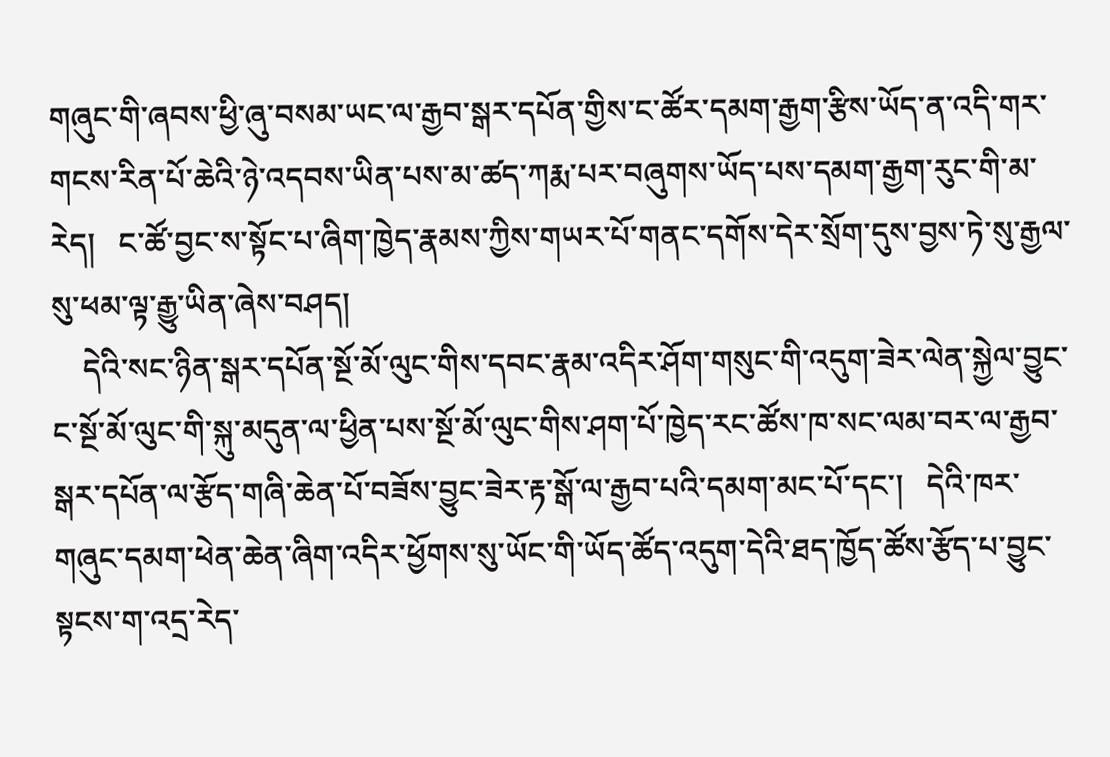གཞུང་གི་ཞབས་ཕྱི་ཞུ་བསམ་ཡང་ལ་རྒྱབ་སྒར་དཔོན་གྱིས་ང་ཚོར་དམག་རྒྱག་རྩིས་ཡོད་ན་འདི་གར་གངས་རིན་པོ་ཆེའི་ཉེ་འདབས་ཡིན་པས་མ་ཚད་ཀརྨ་པར་བཞུགས་ཡོད་པས་དམག་རྒྱག་རུང་གི་མ་རེད།   ང་ཚོ་བྱང་ས་སྟོང་པ་ཞིག་ཁྱེད་རྣམས་ཀྱིས་གཡར་པོ་གནང་དགོས་དེར་སྲོག་དུས་བྱས་ཏེ་སུ་རྒྱལ་སུ་ཕམ་ལྟ་རྒྱུ་ཡིན་ཞེས་བཤད།
    དེའི་སང་ཉིན་སྒར་དཔོན་སྔོ་མོ་ལུང་གིས་དབང་རྣམ་འདིར་ཤོག་གསུང་གི་འདུག་ཟེར་ལེན་སྐྱེལ་བྱུང་ང་སྔོ་མོ་ལུང་གི་སྐུ་མདུན་ལ་ཕྱིན་པས་སྔོ་མོ་ལུང་གིས་ཤག་པོ་ཁྱེད་རང་ཚོས་ཁ་སང་ལམ་བར་ལ་རྒྱབ་སྒར་དཔོན་ལ་རྩོད་གཞི་ཆེན་པོ་བཟོས་བྱུང་ཟེར་རྟ་སྒོ་ལ་རྒྱབ་པའི་དམག་མང་པོ་དང་།   དེའི་ཁར་གཞུང་དམག་ཕེན་ཆེན་ཞིག་འདིར་ཕྱོགས་སུ་ཡོང་གི་ཡོད་ཚོད་འདུག་དེའི་ཐད་ཁྱོད་ཚོས་རྩོད་པ་བྱུང་སྟངས་ག་འདྲ་རེད་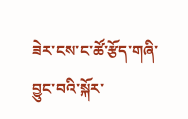ཟེར་ངས་ང་ཚོ་རྩོད་གཞི་བྱུང་བའི་སྐོར་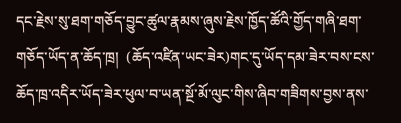དང་རྗེས་སུ་ཐག་གཅོད་བྱུང་ཚུལ་རྣམས་ཞུས་རྗེས་ཁྱོད་ཚོའི་གྱོད་གཞི་ཐག་གཅོད་ཡོད་ན་ཆོད་ཁྲ།  (ཆོད་འཛིན་ཡང་ཟེར)གང་དུ་ཡོད་དམ་ཟེར་བས་ངས་ཆོད་ཁྲ་འདིར་ཡོད་ཟེར་ཕུལ་བ་ཡན་སྔོ་མོ་ལུང་གིས་ཞིབ་གཟིགས་བྱས་ནས་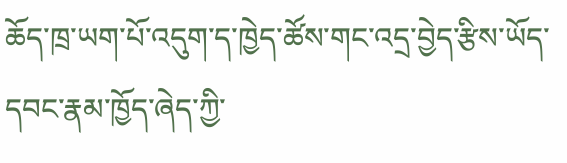ཆོད་ཁྲ་ཡག་པོ་འདུག་ད་ཁྱེད་ཚོས་གང་འདྲ་བྱེད་རྩིས་ཡོད་དབང་རྣམ་ཁྱོད་ཞེད་ཀྱི་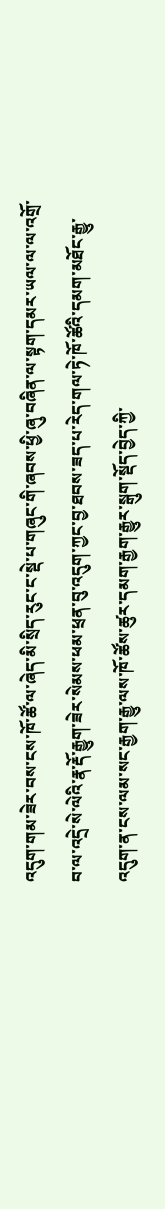འདུག་གམ་ཟེར་བས་ངས་ཁོ་ཚོ་ལ་ཞེད་མི་སྲིད་རུང་ང་སྡེ་པ་གཞུང་གི་ཞབས་ཕྱི་ཞུ་བཞིན་ལ་སྟག་དམར་ཡལ་ལ་ལ་འགྲོ་བ་ལ་འདྲེ་སེ་ལེའི་རྣ་རྡོ་རྒྱུག་ཟེར་སེམས་ཕམ་ཕྲན་བུ་འདུག་ཀྱང་བྱ་ཐབས་ཟད་པ་རེད་གལ་ཏེ་ཁོ་ཚོའི་དམག་མཐོང་རྒྱུ་འདུག་ན་ངས་ལམ་སང་རྒྱག་རྒྱུ་ལས་ཁོ་ཚོས་ཚུར་དམག་རྒྱག་རྒྱུར་སྒུག་སྡོད་བྱེད་ཀྱི་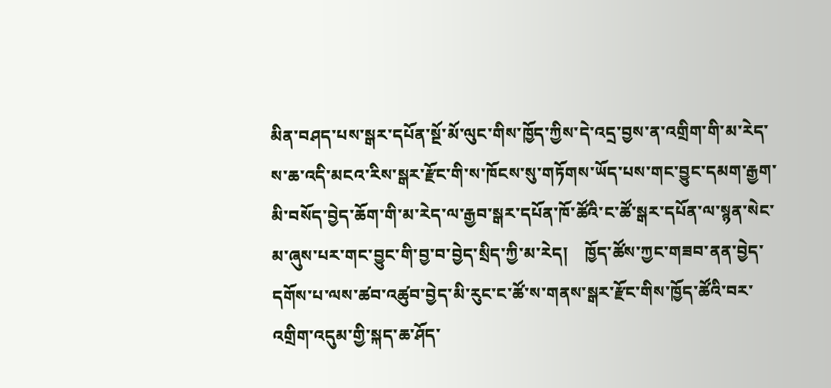མིན་བཤད་པས་སྒར་དཔོན་སྔོ་མོ་ལུང་གིས་ཁྱོད་ཀྱིས་དེ་འདྲ་བྱས་ན་འགྲིག་གི་མ་རེད་ས་ཆ་འདི་མངའ་རིས་སྒར་རྫོང་གི་ས་ཁོངས་སུ་གཏོགས་ཡོད་པས་གང་བྱུང་དམག་རྒྱག་མི་བསོད་བྱེད་ཆོག་གི་མ་རེད་ལ་རྒྱབ་སྒར་དཔོན་ཁོ་ཚོའི་ང་ཚོ་སྒར་དཔོན་ལ་སྙན་སེང་མ་ཞུས་པར་གང་བྱུང་གི་བྱ་བ་བྱེད་སྲིད་ཀྱི་མ་རེད།    ཁྱོད་ཚོས་ཀྱང་གཟབ་ནན་བྱེད་དགོས་པ་ལས་ཚབ་འཚུབ་བྱེད་མི་རུང་ང་ཚོ་ས་གནས་སྒར་རྫོང་གིས་ཁྱོད་ཚོའི་བར་འགྲིག་འདུམ་གྱི་སྐད་ཆ་ཤོད་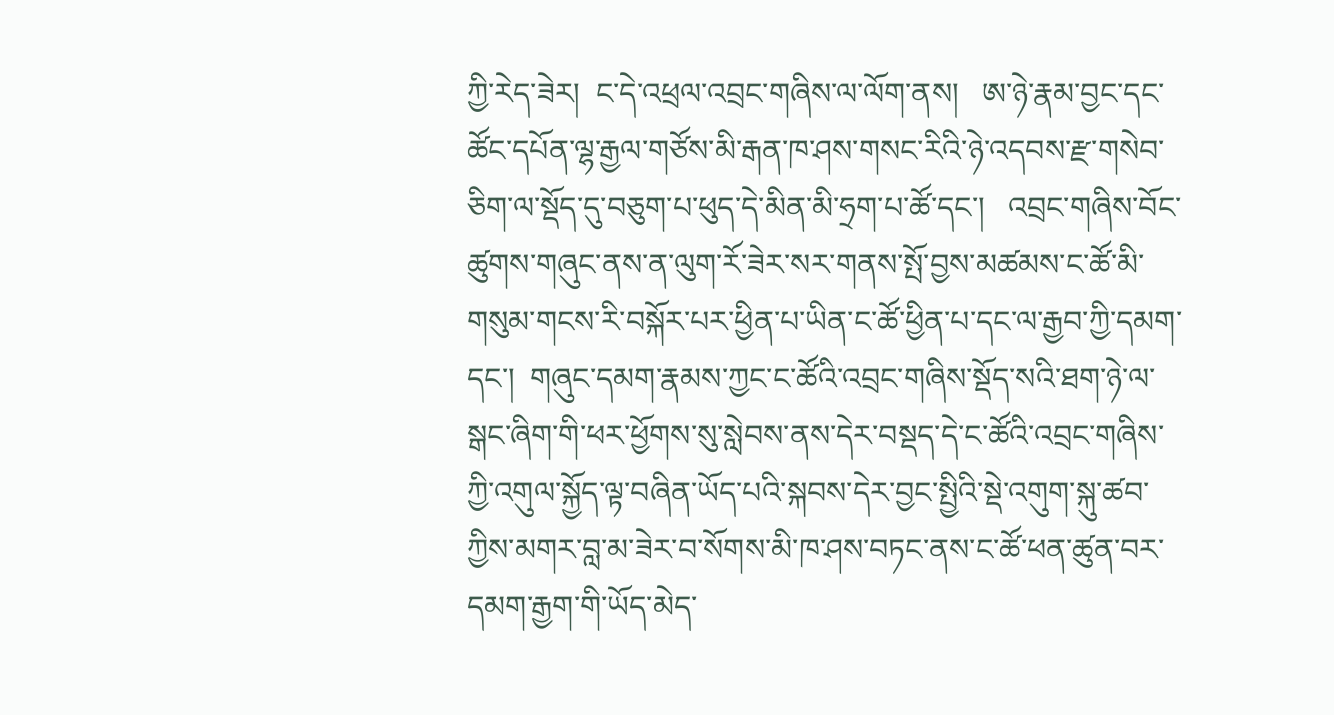ཀྱི་རེད་ཟེར།  ང་དེ་འཕྲལ་འབྲང་གཞིས་ལ་ལོག་ནས།   ཨ་ཉེ་རྣམ་བྱང་དང་ཚོང་དཔོན་ལྷ་རྒྱལ་གཙོས་མི་རྒན་ཁ་ཤས་གསང་རིའི་ཉེ་འདབས་རྫ་གསེབ་ཅིག་ལ་སྡོད་དུ་བཅུག་པ་ཕུད་དེ་མིན་མི་ཧྲག་པ་ཚོ་དང་།   འབྲང་གཞིས་བོང་ཚུགས་གཞུང་ནས་ན་ལུག་རོ་ཟེར་སར་གནས་སྤོ་བྱས་མཚམས་ང་ཚོ་མི་གསུམ་གངས་རི་བསྐོར་པར་ཕྱིན་པ་ཡིན་ང་ཚོ་ཕྱིན་པ་དང་ལ་རྒྱབ་ཀྱི་དམག་དང་།  གཞུང་དམག་རྣམས་ཀྱང་ང་ཚོའི་འབྲང་གཞིས་སྡོད་སའི་ཐག་ཉེ་ལ་སྒང་ཞིག་གི་ཕར་ཕྱོགས་སུ་སླེབས་ནས་དེར་བསྡད་དེ་ང་ཚོའི་འབྲང་གཞིས་ཀྱི་འགུལ་སྐྱོད་ལྟ་བཞིན་ཡོད་པའི་སྐབས་དེར་བྱང་སྤྱིའི་སྡེ་འགུག་སྐུ་ཚབ་ཀྱིས་མགར་བླ་མ་ཟེར་བ་སོགས་མི་ཁ་ཤས་བཏང་ནས་ང་ཚོ་ཕན་ཚུན་བར་དམག་རྒྱག་གི་ཡོད་མེད་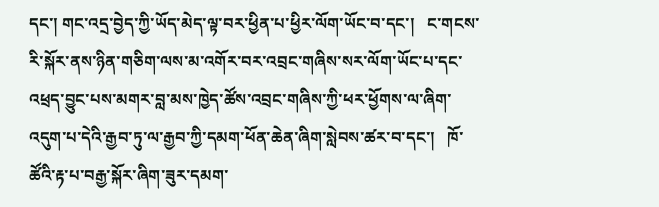དང་། གང་འདྲ་བྱེད་ཀྱི་ཡོད་མེད་ལྟ་བར་ཕྱིན་པ་ཕྱིར་ལོག་ཡོང་བ་དང་།   ང་གངས་རི་སྐོར་ནས་ཉིན་གཅིག་ལས་མ་འགོར་བར་འབྲང་གཞིས་སར་ལོག་ཡོང་པ་དང་འཕྲད་བྱུང་པས་མགར་བླ་མས་ཁྱེད་ཚོས་འབྲང་གཞིས་ཀྱི་ཕར་ཕྱོགས་ལ་ཞིག་འདུག་པ་དེའི་རྒྱབ་ཏུ་ལ་རྒྱབ་ཀྱི་དམག་ཕོན་ཆེན་ཞིག་སླེབས་ཚར་བ་དང་།   ཁོ་ཚོའི་རྟ་པ་བརྒྱ་སྐོར་ཞིག་ཟུར་དམག་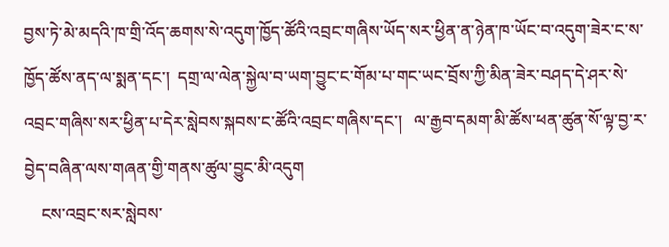བྱས་ཏེ་མེ་མདའི་ཁ་གྲི་འོད་ཆགས་སེ་འདུག་ཁྱོད་ཚོའི་འབྲང་གཞིས་ཡོད་སར་ཕྱིན་ན་ཉེན་ཁ་ཡོང་བ་འདུག་ཟེར་ང་ས་ཁྱོད་ཚོས་ནད་ལ་སྨན་དང་།  དགྲ་ལ་ལེན་སྐྱེལ་བ་ཡག་བྱུང་ང་གོམ་པ་གང་ཡང་བྲོས་ཀྱི་མིན་ཟེར་བཤད་དེ་ཤར་སེ་འབྲང་གཞིས་སར་ཕྱིན་པ་དེར་སླེབས་སྐབས་ང་ཚོའི་འབྲང་གཞིས་དང་།   ལ་རྒྱབ་དམག་མི་ཚོས་ཕན་ཚུན་སོ་ལྟ་བྱ་ར་བྱེད་བཞིན་ལས་གཞན་གྱི་གནས་ཚུལ་བྱུང་མི་འདུག
    ངས་འབྲང་སར་སླེབས་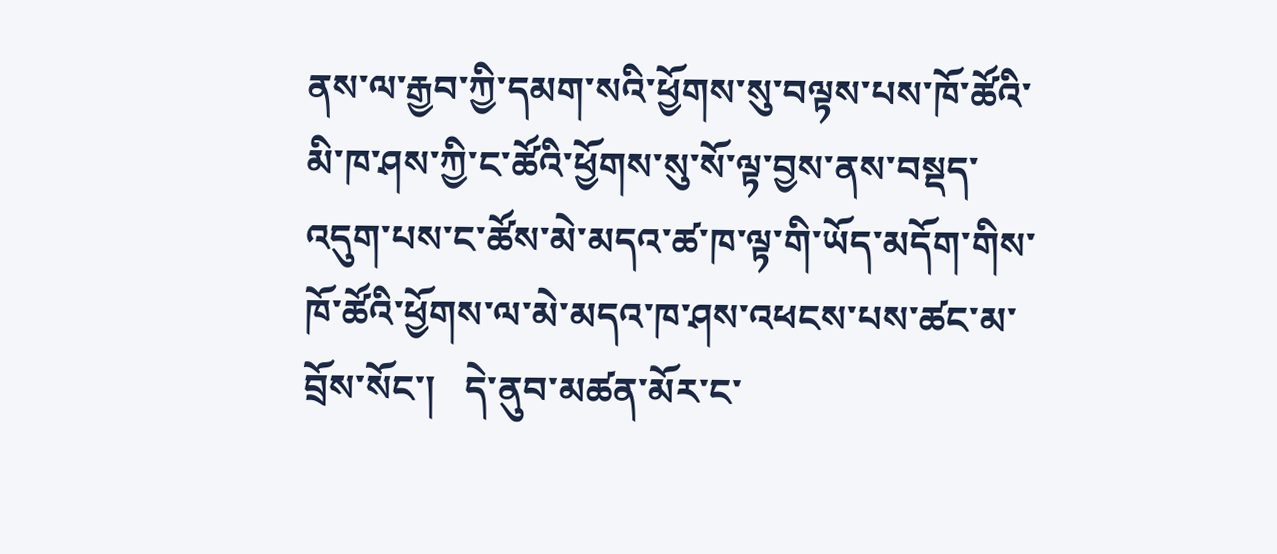ནས་ལ་རྒྱབ་ཀྱི་དམག་སའི་ཕྱོགས་སུ་བལྟས་པས་ཁོ་ཚོའི་མི་ཁ་ཤས་ཀྱི་ང་ཚོའི་ཕྱོགས་སུ་སོ་ལྟ་བྱས་ནས་བསྡད་འདུག་པས་ང་ཚོས་མེ་མདའ་ཚ་ཁ་ལྟ་གི་ཡོད་མདོག་གིས་ཁོ་ཚོའི་ཕྱོགས་ལ་མེ་མདའ་ཁ་ཤས་འཕངས་པས་ཚང་མ་བྲོས་སོང་།   དེ་ནུབ་མཚན་མོར་ང་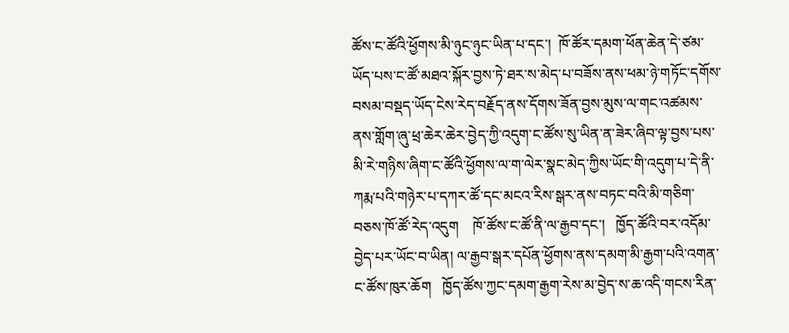ཚོས་ང་ཚོའི་ཕྱོགས་མི་ཉུང་ཉུང་ཡིན་པ་དང་།  ཁོ་ཚོར་དམག་ཕོན་ཆེན་དེ་ཙམ་ཡོད་པས་ང་ཚོ་མཐའ་སྐོར་བྱས་ཏེ་ཐར་ས་མེད་པ་བཟོས་ནས་ཕམ་ཉེ་གཏོང་དགོས་བསམ་བསྡད་ཡོད་ངེས་རེད་བརྗོད་ནས་དོགས་ཟོན་བྱས་མུས་ལ་གང་འཚམས་ནས་གློག་ཞུ་ཕྲ་ཆེར་ཆེར་བྱེད་ཀྱི་འདུག་ང་ཚོས་སུ་ཡིན་ན་ཟེར་ཞིབ་ལྟ་བྱས་པས་མི་རེ་གཉིས་ཞིག་ང་ཚོའི་ཕྱོགས་ལ་ག་ལེར་སྣང་མེད་ཀྱིས་ཡོང་གི་འདུག་པ་དེ་ནི་ཀརྨ་པའི་གཉེར་པ་དཀར་ཚོ་དང་མངའ་རིས་སྒར་ནས་བཏང་བའི་མི་གཅིག་བཅས་ཁོ་ཚོ་རེད་འདུག    ཁོ་ཚོས་ང་ཚོ་ནི་ལ་རྒྱབ་དང་།   ཁྱོད་ཚོའི་བར་འདོམ་བྱེད་པར་ཡོང་བ་ཡིན། ལ་རྒྱབ་སྒར་དཔོན་ཕྱོགས་ནས་དམག་མི་རྒྱག་པའི་འགན་ང་ཚོས་ཁུར་ཆོག   ཁྱོད་ཚོས་ཀྱང་དམག་རྒྱག་རེས་མ་བྱེད་ས་ཆ་འདི་གངས་རིན་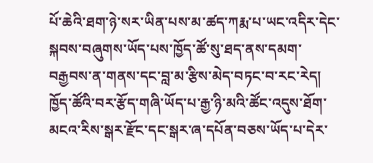པོ་ཆེའི་ཐག་ཉེ་སར་ཡིན་པས་མ་ཚད་ཀརྨ་པ་ཡང་འདིར་དེང་སྐབས་བཞུགས་ཡོད་པས་ཁྱོད་ཚོ་སུ་ཐད་ནས་དམག་བརྒྱབས་ན་གནས་དང་བླ་མ་རྩིས་མེད་བཏང་བ་རང་རེད།    ཁྱོད་ཚོའི་བར་རྩོད་གཞི་ཡོད་པ་རྒྱ་ཉི་མའི་ཚོང་འདུས་ཐོག་མངའ་རིས་སྒར་རྫོང་དང་སྒར་ཞ་དཔོན་བཅས་ཡོད་པ་དེར་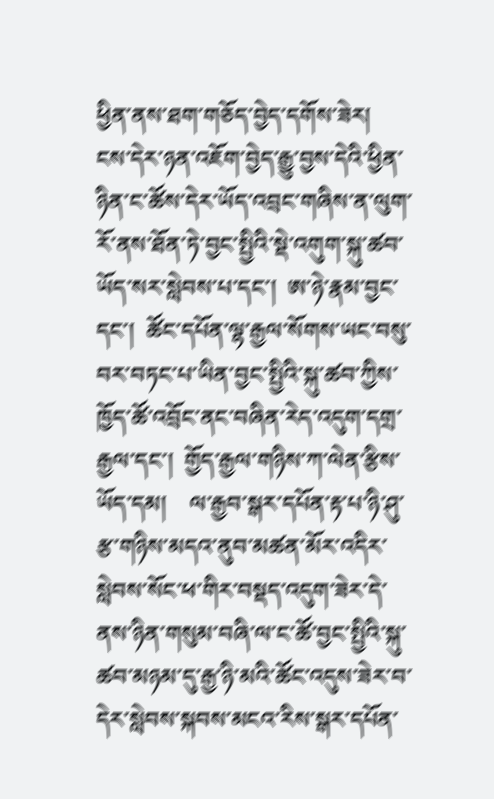ཕྱིན་ནས་ཐག་གཅོད་བྱེད་དགོས་ཟེར།   ངས་དེར་ཉན་འཇོག་བྱེད་རྒྱུ་བྱས་དེའི་ཕྱིན་ཉིན་ང་ཚོས་དེར་ཡོད་འབྲང་གཞིས་ན་ལུག་རོ་ནས་ཐོན་ཏེ་བྱང་སྤྱིའི་སྡེ་འགུག་སྐུ་ཚབ་ཡོད་སར་སླེབས་པ་དང་།  ཨ་ཉེ་རྣམ་བྱང་དང་།  ཚོང་དཔོན་ལྷ་རྒྱལ་སོགས་ཡང་བསུ་བར་བཏང་པ་ཡིན་བྱང་སྤྱིའི་སྐུ་ཚབ་ཀྱིས་ཁྱོད་ཚོ་འབྲོང་ནང་བཞིན་རེད་འདུག་དགྲ་རྒྱལ་དང་།  གྱོད་རྒྱལ་གཉིས་ཀ་ལེན་རྩིས་ཡོད་དམ།    ལ་རྒྱབ་སྒར་དཔོན་རྟ་པ་ཉི་ཤུ་རྩ་གཉིས་མདའ་ནུབ་མཚན་མོར་འདིར་སླེབས་སོང་ཕ་གིར་བསྡད་འདུག་ཟེར་དེ་ནས་ཉིན་གསུམ་བཞི་ལ་ང་ཚོ་བྱང་སྤྱིའི་སྐུ་ཚབ་མཉམ་དུ་རྒྱ་ཉི་མའི་ཚོང་འདུས་ཟེར་བ་དེར་སླེབས་སྐབས་མངའ་རིས་སྒར་དཔོན་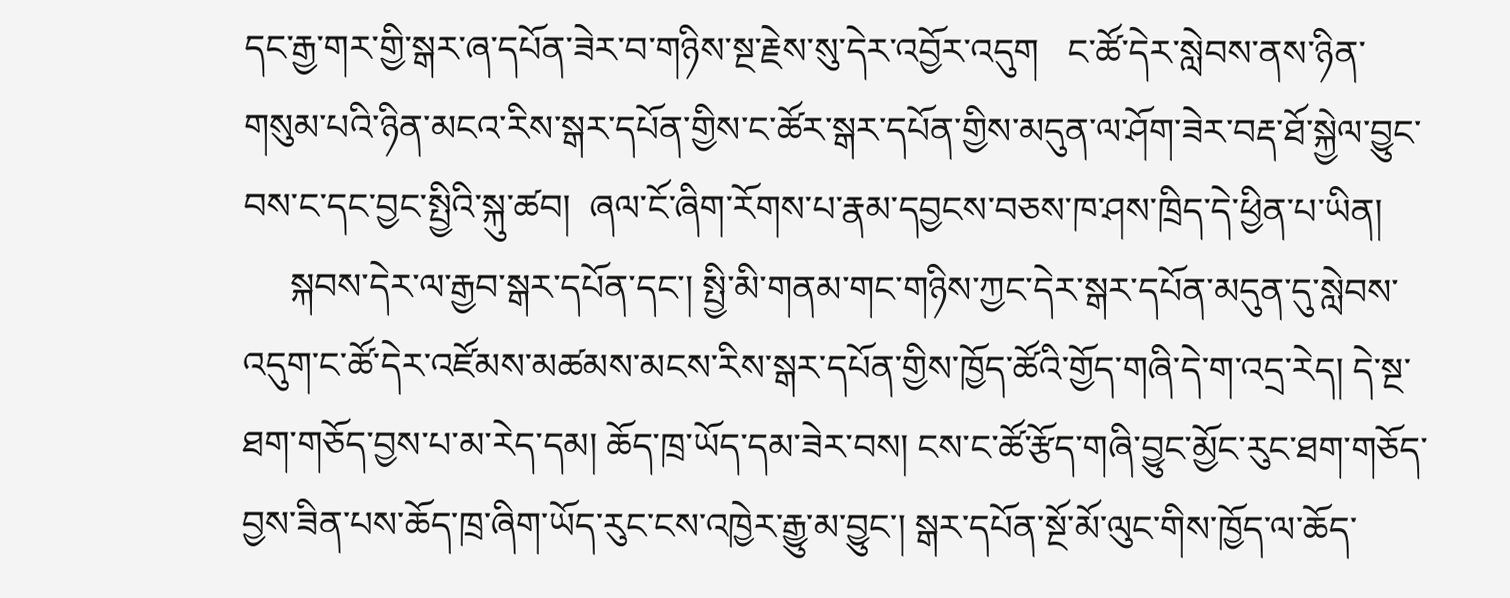དང་རྒྱ་གར་གྱི་སྒར་ཞ་དཔོན་ཟེར་བ་གཉིས་སྔ་རྗེས་སུ་དེར་འབྱོར་འདུག   ང་ཚོ་དེར་སླེབས་ནས་ཉིན་གསུམ་པའི་ཉིན་མངའ་རིས་སྒར་དཔོན་གྱིས་ང་ཚོར་སྒར་དཔོན་གྱིས་མདུན་ལ་ཤོག་ཟེར་བརྡ་ཐོ་སྐྱེལ་བྱུང་བས་ང་དང་བྱང་སྤྱིའི་སྐུ་ཚབ།  ཞལ་ངོ་ཞིག་རོགས་པ་རྣམ་དབྱངས་བཅས་ཁ་ཤས་ཁྲིད་དེ་ཕྱིན་པ་ཡིན།
     སྐབས་དེར་ལ་རྒྱབ་སྒར་དཔོན་དང་། སྤྱི་མི་གནམ་གང་གཉིས་ཀྱང་དེར་སྒར་དཔོན་མདུན་དུ་སླེབས་འདུག་ང་ཚོ་དེར་འཛོམས་མཚམས་མངས་རིས་སྒར་དཔོན་གྱིས་ཁྱོད་ཚོའི་གྱོད་གཞི་དེ་ག་འདྲ་རེད། དེ་སྔ་ཐག་གཅོད་བྱས་པ་མ་རེད་དམ། ཆོད་ཁྲ་ཡོད་དམ་ཟེར་བས། ངས་ང་ཚོ་རྩོད་གཞི་བྱུང་མྱོང་རུང་ཐག་གཅོད་བྱས་ཟིན་པས་ཆོད་ཁྲ་ཞིག་ཡོད་རུང་ངས་འཁྱེར་རྒྱུ་མ་བྱུང་། སྒར་དཔོན་སྔོ་མོ་ལུང་གིས་ཁྱོད་ལ་ཆོད་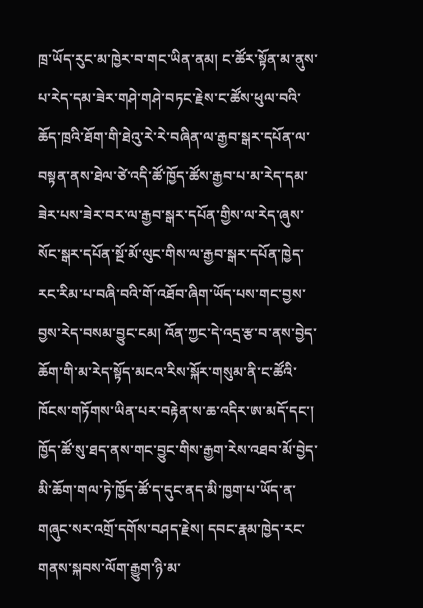ཁྲ་ཡོད་རུང་མ་ཁྱེར་བ་གང་ཡིན་ནམ། ང་ཚོར་སྟོན་མ་ནུས་པ་རེད་དམ་ཟེར་གཤེ་གཤེ་བཏང་རྗེས་ང་ཚོས་ཕུལ་བའི་ཆོད་ཁྲའི་ཐོག་གི་ཐེའུ་རེ་རེ་བཞིན་ལ་རྒྱབ་སྒར་དཔོན་ལ་བསྟན་ནས་ཐེལ་ཙེ་འདི་ཚོ་ཁྱོད་ཚོས་རྒྱབ་པ་མ་རེད་དམ་ཟེར་པས་ཟེར་བར་ལ་རྒྱབ་སྒར་དཔོན་གྱིས་ལ་རེད་ཞུས་སོང་སྒར་དཔོན་སྔོ་མོ་ལུང་གིས་ལ་རྒྱབ་སྒར་དཔོན་ཁྱེད་རང་རིམ་པ་བཞི་བའི་གོ་འཐོབ་ཞིག་ཡོད་པས་གང་བྱས་བྱས་རེད་བསམ་བྱུང་ངམ། འོན་ཀྱང་དེ་འདྲ་རྩ་བ་ནས་བྱེད་ཆོག་གི་མ་རེད་སྟོད་མངའ་རིས་སྐོར་གསུམ་ནི་ང་ཚོའི་ཁོངས་གཏོགས་ཡིན་པར་བརྟེན་ས་ཆ་འདིར་ཨ་མདོ་དང་། ཁྱོད་ཚོ་སུ་ཐད་ནས་གང་བྱུང་གིས་རྒྱག་རེས་འཐབ་མོ་བྱེད་མི་ཆོག་གལ་ཏེ་ཁྱོད་ཚོ་ད་དུང་ནད་མི་ཁྱག་པ་ཡོད་ན་གཞུང་སར་འགྲོ་དགོས་བཤད་རྗེས། དབང་རྣམ་ཁྱེད་རང་གནས་སྐབས་ལོག་རྒྱུག་ཉི་མ་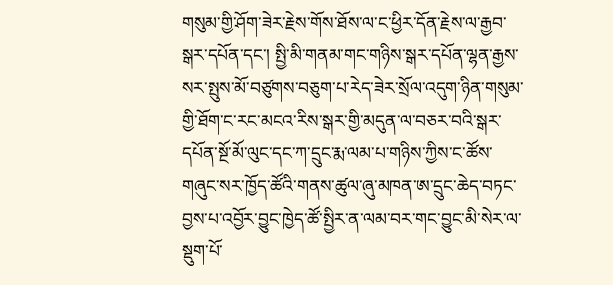གསུམ་གྱི་ཤོག་ཟེར་རྗེས་གོས་ཐོས་ལ་ང་ཕྱིར་དོན་རྗེས་ལ་རྒྱབ་སྒར་དཔོན་དང་། སྤྱི་མི་གནམ་གང་གཉིས་སྒར་དཔོན་ལྷན་རྒྱས་སར་སྤུས་མོ་བཙུགས་བཅུག་པ་རེད་ཟེར་སྲོལ་འདུག་ཉིན་གསུམ་གྱི་ཐོག་ང་རང་མངའ་རིས་སྒར་གྱི་མདུན་ལ་བཅར་བའི་སྒར་དཔོན་སྔོ་མོ་ལུང་དང་ཀ་དྲུང་རྨ་ལམ་པ་གཉིས་ཀྱིས་ང་ཚོས་གཞུང་སར་ཁྱོད་ཚོའི་གནས་ཚུལ་ཞུ་མཁན་ཨ་དྲུང་ཆེད་བཏང་བྱས་པ་འབྱོར་བྱུང་ཁྱེད་ཚོ་སྤྱིར་ན་ལམ་བར་གང་བྱུང་མི་སེར་ལ་སྡུག་པོ་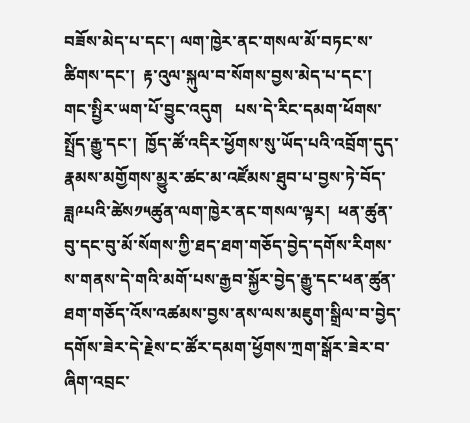བཟོས་མེད་པ་དང་། ལག་ཁྱེར་ནང་གསལ་མོ་བཏང་ས་ཚིགས་དང་།  རྟ་འུལ་སྐུལ་བ་སོགས་བྱས་མེད་པ་དང་།  གང་སྤྱིར་ཡག་པོ་བྱུང་འདུག   པས་དེ་རིང་དམག་ཕོགས་སྤྲོད་རྒྱུ་དང་།  ཁྱོད་ཚོ་འདིར་ཕྱོགས་སུ་ཡོད་པའི་འབྲོག་དུད་རྣམས་མགྱོགས་མྱུར་ཚང་མ་འཛོམས་ཐུབ་པ་བྱས་ཏེ་བོད་ཟླ༩པའི་ཚེས༡༥ཚུན་ལག་ཁྱེར་ནང་གསལ་ལྟར།  ཕན་ཚུན་བུ་དང་བུ་མོ་སོགས་ཀྱི་ཐད་ཐག་གཅོད་བྱེད་དགོས་རིགས་ས་གནས་དེ་གའི་མགོ་པས་རྒྱབ་སྐྱོར་བྱེད་རྒྱུ་དང་ཕན་ཚུན་ཐག་གཅོད་འོས་འཚམས་བྱས་ནས་ལས་མཇུག་སྒྲིལ་བ་བྱེད་དགོས་ཟེར་དེ་རྗེས་ང་ཚོར་དམག་ཕྱོགས་ཀྲག་སྒོར་ཟེར་བ་ཞིག་འབྲང་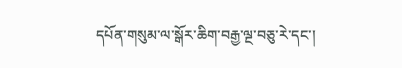དཔོན་གསུམ་ལ་སྒོར་ཆིག་བརྒྱ་ལྔ་བཅུ་རེ་དང་།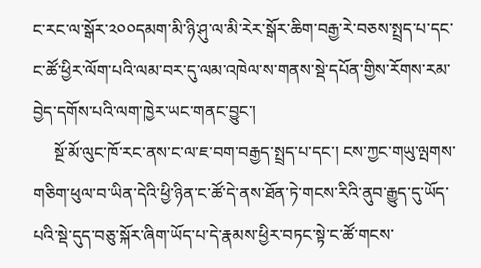ང་རང་ལ་སྒོར་༢༠༠དམག་མི་ཉི་ཤུ་ལ་མི་རེར་སྒོར་ཆིག་བརྒྱ་རེ་བཅས་སྤྲད་པ་དང་ང་ཚོ་ཕྱིར་ལོག་པའི་ལམ་བར་དུ་ལམ་འཁེལ་ས་གནས་སྡེ་དཔོན་གྱིས་རོགས་རམ་བྱེད་དགོས་པའི་ལག་ཁྱེར་ཡང་གནང་བྱུང་།
     སྔོ་མོ་ལུང་ཁོ་རང་ནས་ང་ལ་ཇ་བག་བརྒྱད་སྤྲད་པ་དང་། ངས་ཀྱང་གཡུ་ལྤགས་གཅིག་ཕུལ་བ་ཡིན་དེའི་ཕྱི་ཉིན་ང་ཚོ་དེ་ནས་ཐོན་ཏེ་གངས་རིའི་ནུབ་རྒྱུད་དུ་ཡོད་པའི་སྡེ་དུད་བཅུ་སྐོར་ཞིག་ཡོད་པ་དེ་རྣམས་ཕྱིར་བཏང་སྟེ་ང་ཚོ་གངས་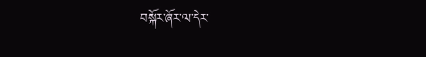བསྐོར་ཞོར་ལ་དེར་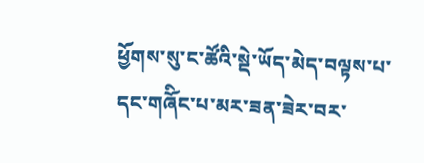ཕྱོགས་སུ་ང་ཚོའི་སྡེ་ཡོད་མེད་བལྟས་པ་དང་གཞོིང་པ་མར་ཟན་ཟེར་བར་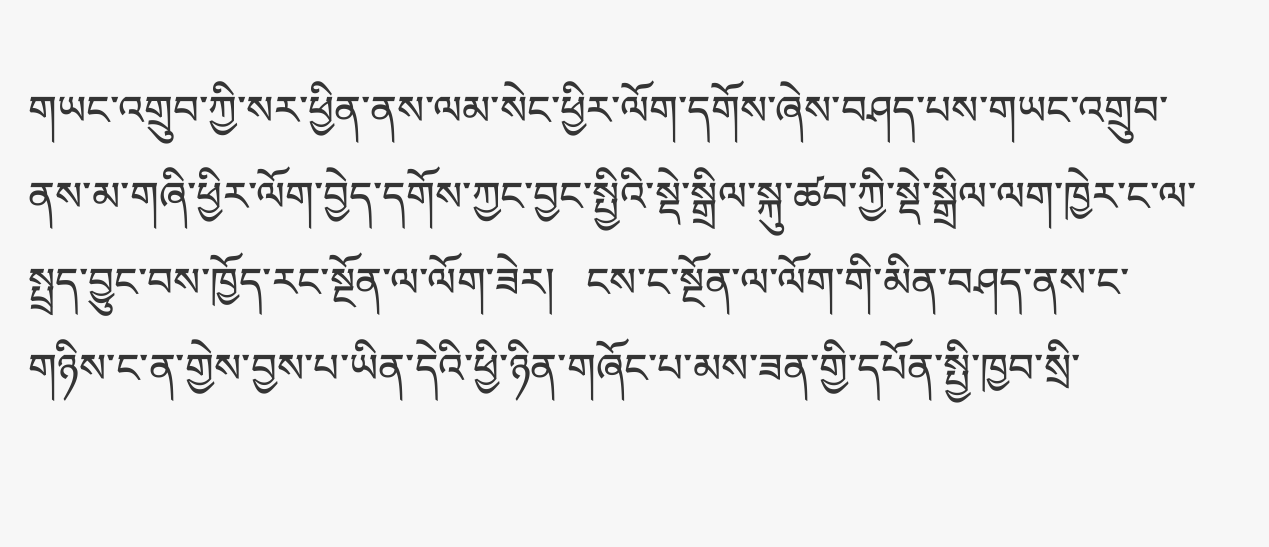གཡང་འགྲུབ་ཀྱི་སར་ཕྱིན་ནས་ལམ་སེང་ཕྱིར་ལོག་དགོས་ཞེས་བཤད་པས་གཡང་འགྲུབ་ནས་མ་གཞི་ཕྱིར་ལོག་བྱེད་དགོས་ཀྱང་བྱང་སྤྱིའི་སྡེ་སྒྲིལ་སྐུ་ཚབ་ཀྱི་སྡེ་སྒྲིལ་ལག་ཁྱེར་ང་ལ་སྤྲད་བྱུང་བས་ཁྱོད་རང་སྔོན་ལ་ལོག་ཟེར།   ངས་ང་སྔོན་ལ་ལོག་གི་མིན་བཤད་ནས་ང་གཉིས་ང་ན་གྱེས་བྱས་པ་ཡིན་དེའི་ཕྱི་ཉིན་གཞོང་པ་མས་ཟན་གྱི་དཔོན་སྤྱི་ཁྱབ་སྲི་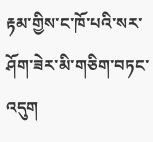རྟམ་གྱིས་ང་ཁོ་པའི་སར་ཤོག་ཟེར་མི་གཅིག་བཏང་འདུག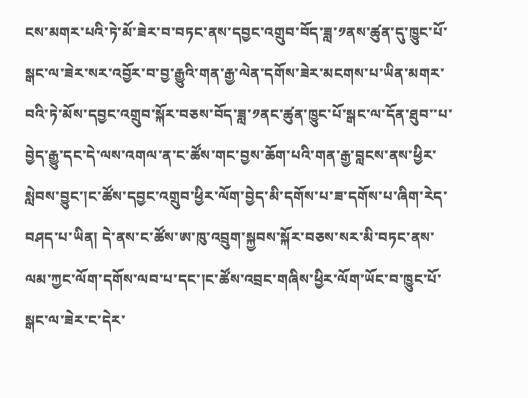ངས་མགར་པའི་ཏེ་མོ་ཟེར་བ་བཏང་ནས་དབྱང་འགྲུབ་བོད་ཟླ་༡ནས་ཚུན་དུ་ཁྱུང་པོ་སྒང་ལ་ཟེར་སར་འབྱོར་བ་བྱ་རྒྱུའི་གན་རྒྱ་ལེན་དགོས་ཟེར་མངགས་པ་ཡིན་མགར་བའི་ཏེ་མོས་དབྱང་འགྲུབ་སྐོར་བཅས་བོད་ཟླ་༡ནང་ཚུན་ཁྱུང་པོ་སྒང་ལ་དོན་ཐུབ་་པ་བྱེད་རྒྱུ་དང་དེ་ལས་འགལ་ན་ང་ཚོས་གང་བྱས་ཆོག་པའི་གན་རྒྱ་བླངས་ནས་ཕྱིར་སླེབས་བྱུང་།ང་ཚོས་དབྱང་འགྲུབ་ཕྱིར་ལོག་བྱེད་མི་དགོས་པ་ཟ་དགོས་པ་ཞིག་རེད་བཤད་པ་ཡིན། དེ་ནས་ང་ཚོས་ཨ་ཁུ་འབྲུག་སྐྱབས་སྐོར་བཅས་སར་མི་བཏང་ནས་ལམ་ཀྱང་ལོག་དགོས་ལབ་པ་དང་།ང་ཚོས་འབྲང་གཞིས་ཕྱིར་ལོག་ཡོང་བ་ཁྱུང་པོ་སྒང་ལ་ཟེར་ང་དེར་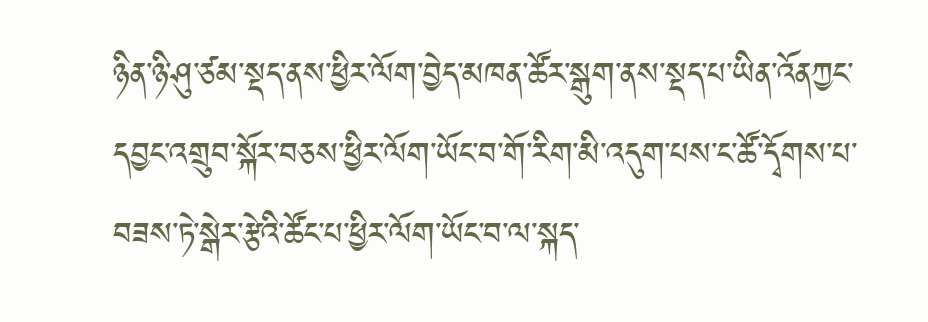ཉིན་ཉི་ཤུ་ཙམ་སྡད་ནས་ཕྱིར་ལོག་བྱེད་མཁན་ཚོར་སྒུག་ནས་སྡད་པ་ཡིན་འོནཀྱང་དབྱང་འགྲུབ་སྐོར་བཅས་ཕྱིར་ལོག་ཡོང་བ་གོ་རིག་མི་འདུག་པས་ང་ཚོ་དྭོགས་པ་བཟས་ཏེ་སྒེར་རྩེའི་ཚོང་པ་ཕྱིར་ལོག་ཡོང་བ་ལ་སྐད་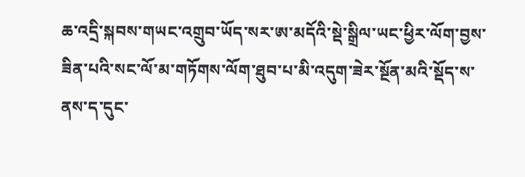ཆ་འདྲི་སྐབས་གཡང་འགྲུབ་ཡོད་སར་ཨ་མདོའི་སྡེ་སྒྲིལ་ཡང་ཕྱིར་ལོག་བྱས་ཟིན་པའི་སང་ལོ་མ་གཏོགས་ལོག་ཐུབ་པ་མི་འདུག་ཟེར་སྔོན་མའི་སྡོད་ས་ནས་ད་དུང་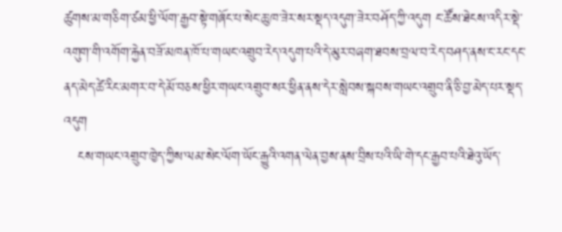ཚུགས་མ་གཅིག་ཙམ་ཕྱི་ལོག་རྒྱབ་སྟེ་གཞོང་པ་སེང་ཆུ་ཁ་ཟེར་སར་སྡད་འདུག་ཟེར་བཤོད་ཀྱི་འདུག ང་ཚོས་ཐེངས་འདིར་སྡེ་འགུག་གི་འགོག་རྐྱེན་བཟོ་མཁན་ཁོ་པ་གཡང་འགྲུབ་རེད་འདུག་པའི་དེ་མུར་བཞག་ཐབས་བྲལ་བ་རེད་བཤད་ནས་ང་རང་དང་ནད་མེད་ཚེ་རིང་མགར་བ་དེ་མོ་བཅས་ཕྱིར་གཡང་འགྲུབ་སར་ཕྱིན་ནས་དེར་སླེབས་སྐབས་གཡང་འགྲུབ་ནི་ཅི་བྱ་མེད་པར་སྡད་འདུག
   ངས་གཡང་འགྲུབ་ཁྱེད་ཀྱིས་ལམ་སེང་ལོག་ཡོང་རྒྱུའི་འགན་ལེན་བྱས་ནས་བྲིས་པའི་ཡི་གེ་དང་རྒྱབ་པའི་ཐེའུ་ཡོད་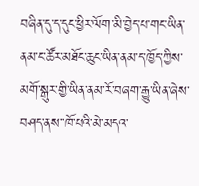བཞིན་དུ་ད་དུང་ཕྱིར་ལོག་མི་བྱེད་པ་གང་ཡིན་ནམ་ང་ཚོར་མཐོང་ཆུང་ཡིན་ནམ་ད་ཁྱོད་ཀྱིས་མགོ་སྒུར་གྱི་ཡིན་ནམ་རོ་བཞག་རྒྱུ་ཡིན་ཞེས་བཤད་ནས་་ཁོ་པའི་མེ་མདའ་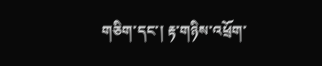གཅིག་དང་། རྟ་གཉིས་འཕྲོག་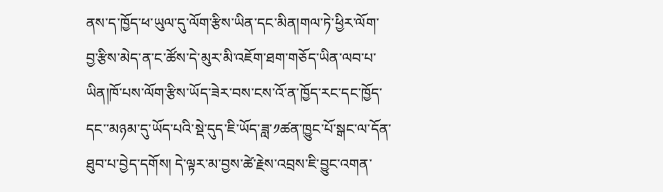ནས་ད་ཁྱོད་ཕ་ཡུལ་དུ་ལོག་རྩིས་ཡིན་དང་མིན།གལ་ཏེ་ཕྱིར་ལོག་བྱ་རྩིས་མེད་ན་ང་ཚོས་དེ་མུར་མི་འཇོག་ཐག་གཅོད་ཡིན་ལབ་པ་ཡིན།ཁོ་པས་ལོག་རྩིས་ཡོད་ཟེར་བས་ངས་འོ་ན་ཁྱོད་རང་དང་ཁྱོད་དང་་མཉམ་དུ་ཡོད་པའི་སྡེ་དུད་ཇི་ཡོད་ཟླ་༡ཚན་ཁྱུང་པོ་སྒང་ལ་དོན་ཐུབ་པ་བྱེད་དགོས། དེ་ལྟར་མ་བྱས་ཚེ་རྗེས་འབྲས་ཇི་བྱུང་འགན་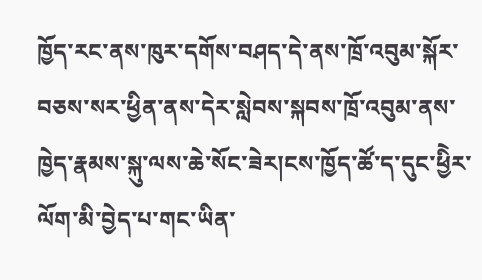ཁྱོད་རང་ནས་ཁུར་དགོས་བཤད་དེ་ནས་ཁྲོ་འབུམ་སྐོར་བཅས་སར་ཕྱིན་ནས་དེར་སླེབས་སྐབས་ཁྲོ་འབུམ་ནས་ཁྱེད་རྣམས་སྐུ་ལས་ཆེ་སོང་ཟེར།ངས་ཁྱོད་ཚོ་ད་དུང་ཕྱིེར་ལོག་མི་བྱེད་པ་གང་ཡིན་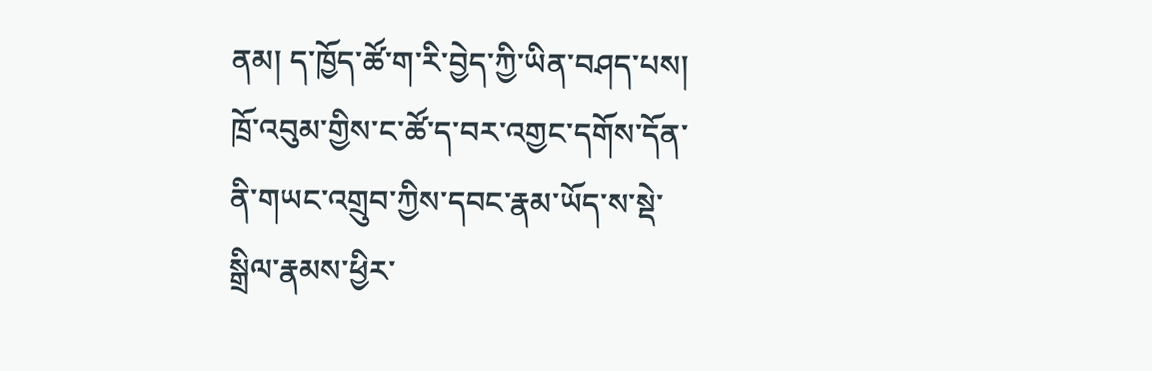ནམ། ད་ཁྱོད་ཚོ་ག་རི་བྱེད་ཀྱི་ཡིན་བཤད་པས། ཁྲོ་འབུམ་གྱིས་ང་ཚོ་ད་བར་འགྱང་དགོས་དོན་ནི་གཡང་འགྲུབ་ཀྱིས་དབང་རྣམ་ཡོད་ས་སྡེ་སྒྲིལ་རྣམས་ཕྱིར་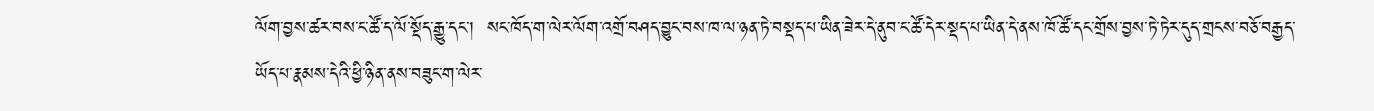ལོག་བྱས་ཚར་བས་ང་ཚོ་ད་ལོ་སྡོད་རྒྱུ་དང་།  སང་ཁོད་ག་ལེར་ལོག་འགྲོ་བཤད་བྱུང་བས་ཁ་ལ་ཉན་ཏེ་བསྡད་པ་ཡིན་ཟེར་དེ་ནུབ་ང་ཚོ་དེར་སྡད་པ་ཡིན་དེ་ནས་ཁོ་ཚོ་དང་གྲོས་བྱས་ཏེ་ཏེར་དུད་གྲངས་བཅོ་བརྒྱད་ཡོད་པ་རྣམས་དེའི་ཕྱི་ཉིན་ནས་བཟུང་ག་ལེར་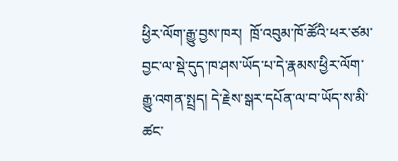ཕྱིར་ལོག་རྒྱུ་བྱས་ཁར།  ཁྲོ་འབུམ་ཁོ་ཚོའི་ཕར་ཙམ་བྱང་ལ་སྡེ་དུད་ཁ་ཤས་ཡོད་པ་དེ་རྣམས་ཕྱིར་ལོག་རྒྱུ་འགན་སྤྲད། དེ་རྗེས་སྒར་དཔོན་ལ་བ་ཡོད་ས་མི་ཚང་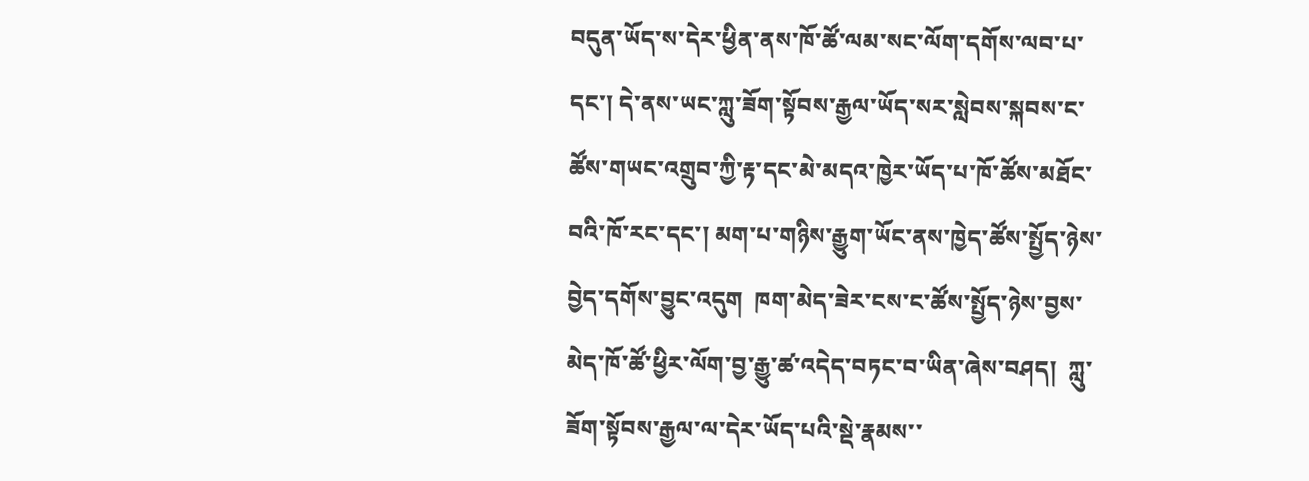བདུན་ཡོད་ས་དེར་ཕྱིན་ནས་ཁོ་ཚོ་ལམ་སང་ལོག་དགོས་ལབ་པ་དང་། དེ་ནས་ཡང་ཀླུ་ཟོག་སྟོབས་རྒྱལ་ཡོད་སར་སླེབས་སྐབས་ང་ཚོས་གཡང་འགྲུབ་ཀྱི་རྟ་དང་མེ་མདའ་ཁྱེར་ཡོད་པ་ཁོ་ཚོས་མཐོང་བའི་ཁོ་རང་དང་། མག་པ་གཉིས་རྒྱུག་ཡོང་ནས་ཁྱེད་ཚོས་སྤྱོད་ཉེས་བྱེད་དགོས་བྱུང་འདུག  ཁག་མེད་ཟེར་ངས་ང་ཚོས་སྤྱོད་ཉེས་བྱས་མེད་ཁོ་ཚོ་ཕྱིར་ལོག་བྱ་རྒྱུ་ཚ་འདེད་བཏང་བ་ཡིན་ཞེས་བཤད།  ཀླུ་ཟོག་སྟོབས་རྒྱལ་ལ་དེར་ཡོད་པའི་སྡེ་རྣམས་་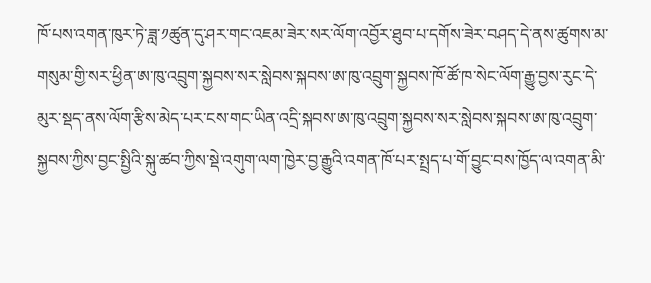ཁོ་པས་འགན་ཁུར་ཏེ་ཟླ་༡ཚུན་དུ་ཤར་གང་འཇམ་ཟེར་སར་ལོག་འབྱོར་ཐུབ་པ་དགོས་ཟེར་བཤད་དེ་ནས་ཚུགས་མ་གསུམ་གྱི་སར་ཕྱིན་ཨ་ཁུ་འབྲུག་སྐྱབས་སར་སླེབས་སྐབས་ཨ་ཁུ་འབྲུག་སྐྱབས་ཁོ་ཚོ་ཁ་སེང་ལོག་རྒྱུ་བྱས་རུང་དེ་མུར་སྡད་ནས་ལོག་རྩིས་མེད་པར་ངས་གང་ཡིན་འདྲི་སྐབས་ཨ་ཁུ་འབྲུག་སྐྱབས་སར་སླེབས་སྐབས་ཨ་ཁུ་འབྲུག་སྐྱབས་ཀྱིས་བྱང་སྤྱིའི་སྐུ་ཚབ་ཀྱིས་སྡེ་འགུག་ལག་ཁྱེར་བྱ་རྒྱུའི་འགན་ཁོ་པར་སྤྲད་པ་གོ་བྱུང་བས་ཁྱོད་ལ་འགན་མི་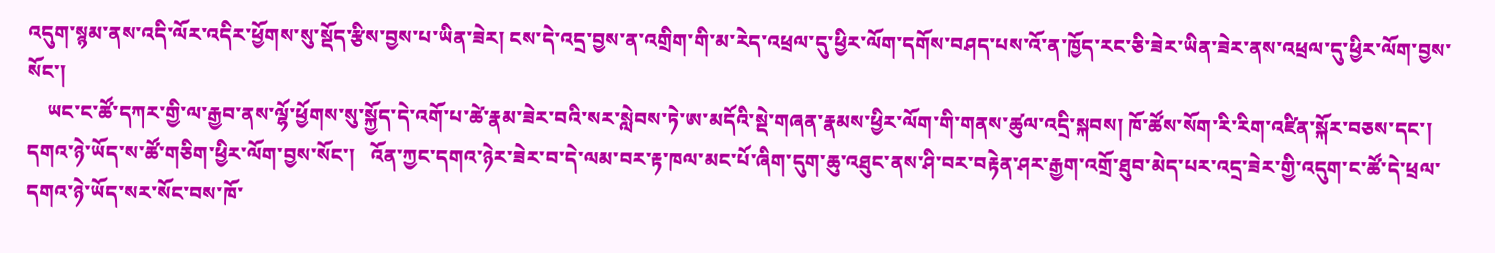འདུག་སྙམ་ནས་འདི་ལོར་འདིར་ཕྱོགས་སུ་སྡོད་རྩིས་བྱས་པ་ཡིན་ཟེར། ངས་དེ་འདྲ་བྱས་ན་འགྲིག་གི་མ་རེད་འཕྲལ་དུ་ཕྱིར་ལོག་དགོས་བཤད་པས་འོ་ན་ཁྱོད་རང་ཅི་ཟེར་ཡིན་ཟེར་ནས་འཕྲལ་དུ་ཕྱིར་ལོག་བྱས་སོང་།
    ཡང་ང་ཚོ་དཀར་གྱི་ལ་རྒྱབ་ནས་ལྷོ་ཕྱོགས་སུ་སྐྱོད་དེ་འགོ་པ་ཚེ་རྣམ་ཟེར་བའི་སར་སླེབས་ཏེ་ཨ་མདོའི་སྡེ་གཞན་རྣམས་ཕྱིར་ལོག་གི་གནས་ཚུལ་འདྲི་སྐབས། ཁོ་ཚོས་སོག་རི་རིག་འཛིན་སྐོར་བཅས་དང་། དགའ་ཉེ་ཡོད་ས་ཚོ་གཅིག་ཕྱིར་ལོག་བྱས་སོང་།   འོན་ཀྱང་དགའ་ཉེར་ཟེར་བ་དེ་ལམ་བར་རྟ་ཁལ་མང་པོ་ཞིག་དུག་ཆུ་འཐུང་ནས་ཤི་བར་བརྟེན་ཤར་རྒྱག་འགྲོ་ཐུབ་མེད་པར་འདྲ་ཟེར་གྱི་འདུག་ང་ཚོ་དེ་ཕྲལ་དགའ་ཉེ་ཡོད་སར་སོང་བས་ཁོ་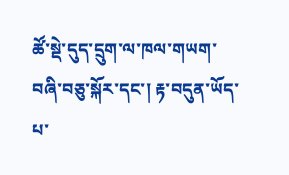ཚོ་སྡེ་དུད་དྲུག་ལ་ཁལ་གཡག་བཞི་བཅུ་སྐོར་དང་། རྟ་བདུན་ཡོད་པ་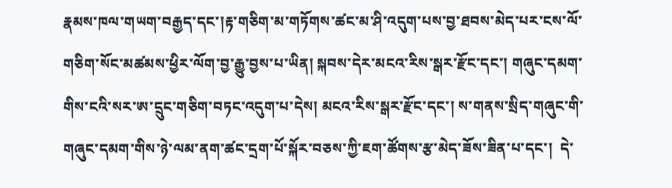རྣམས་ཁལ་གཡག་བརྒྱད་དང་།རྟ་གཅིག་མ་གཏོགས་ཚང་མ་ཤི་འདུག་པས་བྱ་ཐབས་མེད་པར་ངས་ལོ་གཅིག་སོང་མཚམས་ཕྱིར་ལོག་བྱ་རྒྱུ་བྱས་པ་ཡིན། སྐབས་དེར་མངའ་རིས་སྒར་རྫོང་དང་། གཞུང་དམག་གིས་ངའི་སར་ཨ་དྲུང་གཅིག་བཏང་འདུག་པ་དེས། མངའ་རིས་སྒར་རྫོང་དང་། ས་གནས་སྲིད་གཞུང་གི་གཞུང་དམག་གིས་ཉེ་ལམ་ནག་ཚང་དྲག་པོ་སྐོར་བཅས་ཀྱི་ཇག་ཚོགས་རྩ་མེད་ཟོས་ཟིན་པ་དང་།  དེ་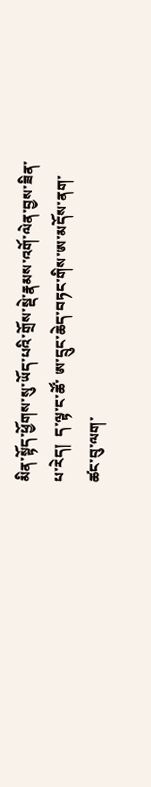མིན་སྟོད་ཕྱོགས་སུ་ཡོད་པའི་གྲོས་སྡེ་རྣམས་འགོ་ལེན་བྱས་ཟིན་པ་རེད།  ད་ལྟ་ང་ཚོ་ ཨ་དྲུང་ཆེད་བཏང་གིས་ཨ་མདོས་ནག་ཚང་བུ་ལག་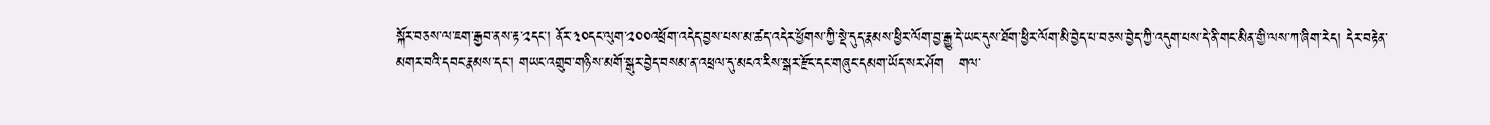སྐོར་བཅས་ལ་ཇག་རྒྱབ་ནས་རྟ་༢དང་། ནོར་༣༠དང་ལུག་༢༠༠འཕྲོག་འདེད་བྱས་པས་མ་ཚད་འདེར་ཕྱོགས་ཀྱི་སྡེ་དུད་རྣམས་ཕྱིར་ལོག་བྱ་རྒྱུ་དེ་ཡང་དུས་ཐོག་ཕྱིར་ལོག་མི་བྱེད་པ་བཅས་བྱེད་ཀྱི་འདུག་པས་དེ་ནི་གང་མིན་གྱི་ལས་ཀ་ཞིག་རེད། དེར་བརྟེན་མགར་བའི་དབང་རྣམས་དང་། གཡང་འགྲུབ་གཉིས་མགོ་སྒུར་བྱེད་བསམ་ན་འཕྲལ་དུ་མངའ་རིས་སྒར་རྫོང་དང་གཞུང་དམག་ཡོད་སར་ཤོག   གལ་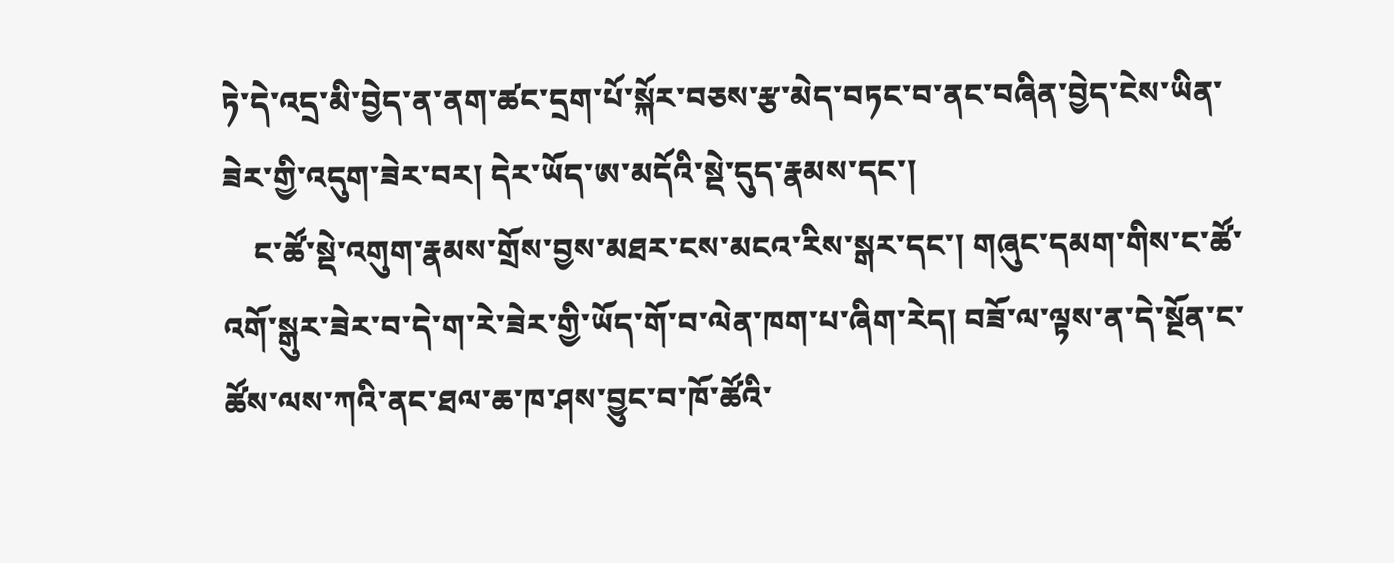ཏེ་དེ་འདྲ་མི་བྱེད་ན་ནག་ཚང་དྲག་པོ་སྐོར་བཅས་རྩ་མེད་བཏང་བ་ནང་བཞིན་བྱེད་ངེས་ཡིན་ཟེར་གྱི་འདུག་ཟེར་བར། དེར་ཡོད་ཨ་མདོའི་སྡེ་དུད་རྣམས་དང་།
    ང་ཚོ་སྡེ་འགུག་རྣམས་གྲོས་བྱས་མཐར་ངས་མངའ་རིས་སྒར་དང་། གཞུང་དམག་གིས་ང་ཚོ་འགོ་སྒུར་ཟེར་བ་དེ་ག་རེ་ཟེར་གྱི་ཡོད་གོ་བ་ལེན་ཁག་པ་ཞིག་རེད། བཟོ་ལ་ལྟས་ན་དེ་སྔོན་ང་ཚོས་ལས་ཀའི་ནང་ཐལ་ཆ་ཁ་ཤས་བྱུང་བ་ཁོ་ཚོའི་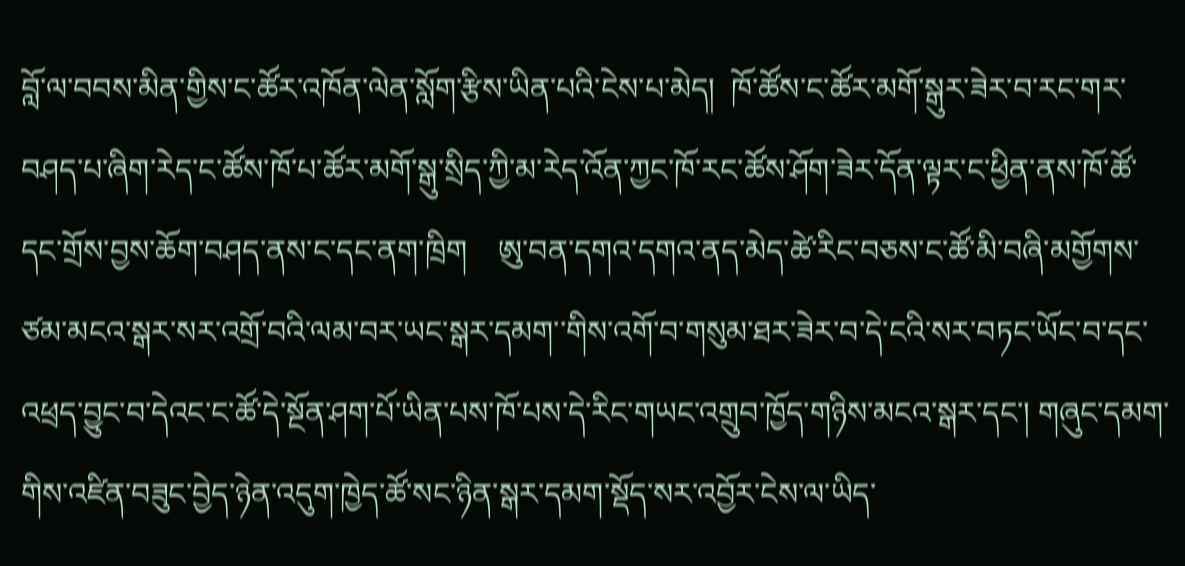བློ་ལ་བབས་མིན་གྱིས་ང་ཚོར་འཁོན་ལེན་སློག་རྩིས་ཡིན་པའི་ངེས་པ་མེད།  ཁོ་ཚོས་ང་ཚོར་མགོ་སྒུར་ཟེར་བ་རང་གར་བཤད་པ་ཞིག་རེད་ང་ཚོས་ཁོ་པ་ཚོར་མགོ་སྒུ་སྲིད་ཀྱི་མ་རེད་འོན་ཀྱང་ཁོ་རང་ཚོས་ཤོག་ཟེར་དོན་ལྟར་ང་ཕྱིན་ནས་ཁོ་ཚོ་དང་གྲོས་བྱས་ཆོག་བཤད་ནས་ང་དང་ནག་ཁྲིག    ཨུ་བན་དགའ་དགའ་ནད་མེད་ཚེ་རིང་བཅས་ང་ཚོ་མི་བཞི་མགྱོགས་ཙམ་མངའ་སྒར་སར་འགྲོ་བའི་ལམ་བར་ཡང་སྒར་དམག་་གིས་འགོ་བ་གསུམ་ཐར་ཟེར་བ་དེ་ངའི་སར་བཏང་ཡོང་བ་དང་འཕྲད་བྱུང་བ་དེའང་ང་ཚོ་དེ་སྔོན་ཤག་པོ་ཡིན་པས་ཁོ་པས་དེ་རིང་གཡང་འགྲུབ་ཁྱོད་གཉིས་མངའ་སྒར་དང་། གཞུང་དམག་གིས་འཛིན་བཟུང་བྱེད་ཉེན་འདུག་ཁྱེད་ཚོ་སང་ཉིན་སྒར་དམག་སྡོད་སར་འབྱོར་ངེས་ལ་ཡིད་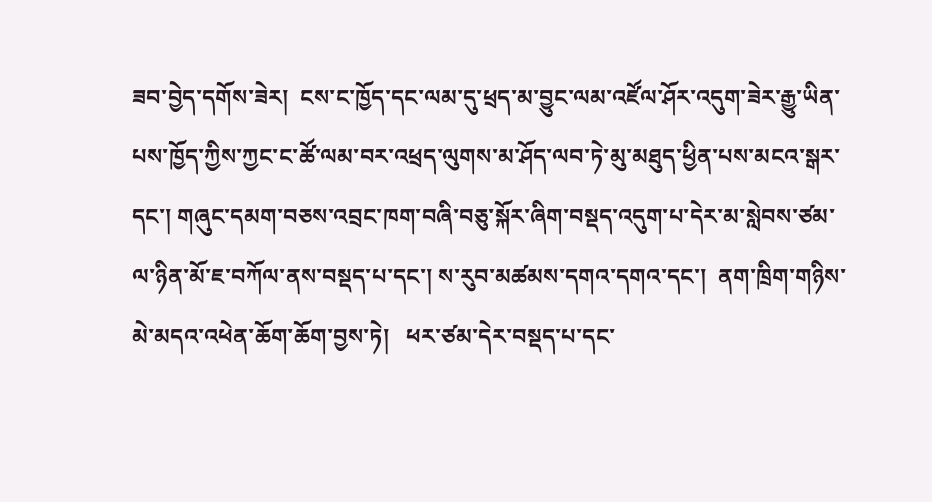ཟབ་བྱེད་དགོས་ཟེར།  ངས་ང་ཁྱོད་དང་ལམ་དུ་ཕྲད་མ་བྱུང་ལམ་འཛོལ་ཤོར་འདུག་ཟེར་རྒྱུ་ཡིན་པས་ཁྱོད་ཀྱིས་ཀྱང་ང་ཚོ་ལམ་བར་འཕྲད་ལུགས་མ་ཤོད་ལབ་ཏེ་མུ་མཐུད་ཕྱིན་པས་མངའ་སྒར་དང་། གཞུང་དམག་བཅས་འབྲང་ཁག་བཞི་བཅུ་སྐོར་ཞིག་བསྡད་འདུག་པ་དེར་མ་སླེབས་ཙམ་ལ་ཉིན་མོ་ཇ་བཀོལ་ནས་བསྡད་པ་དང་། ས་རུབ་མཚམས་དགའ་དགའ་དང་།  ནག་ཁྲིག་གཉིས་མེ་མདའ་འཕེན་ཆོག་ཆོག་བྱས་ཏེ།   ཕར་ཙམ་དེར་བསྡད་པ་དང་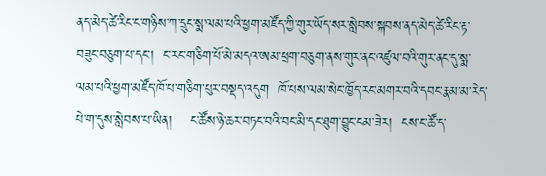ནད་མེད་ཚེ་རིང་ང་གཉིས་ཀ་དྲུང་སྨ་ལམ་པའི་ཕྱག་མཛོད་ཀྱི་གུར་ཡོད་སར་སླེབས་སྐབས་ནད་མེད་ཚེ་རིང་རྟ་བཟུང་བཅུག་པ་དང་།  ང་རང་གཅིག་པོ་མེ་མདའ་ཨམ་ཕྲག་བཅུག་ནས་གུར་ནང་འཛུལ་བའི་གུར་ནང་དུ་སྨ་ལམ་པའི་ཕྱག་མཛོད་ཁོ་པ་གཅིག་པུར་བསྡད་འདུག  ཁོ་པས་ལམ་སེང་ཁྱོད་རང་མགར་བའི་དབང་རྣམ་མ་རེད་པེ་ག་དུས་སླེབས་པ་ཡིན།    ང་ཚོས་ཉེ་ཆར་བཏང་བའི་བང་མི་དང་ཐུག་བྱུང་ངམ་ཟེར།  ངས་ང་ཚོ་ད་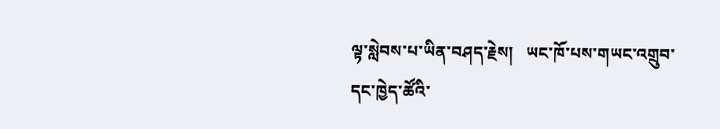ལྟ་སླེབས་པ་ཡིན་བཤད་རྗེས།   ཡང་ཁོ་པས་གཡང་འགྲུབ་དང་ཁྱེད་ཚོའི་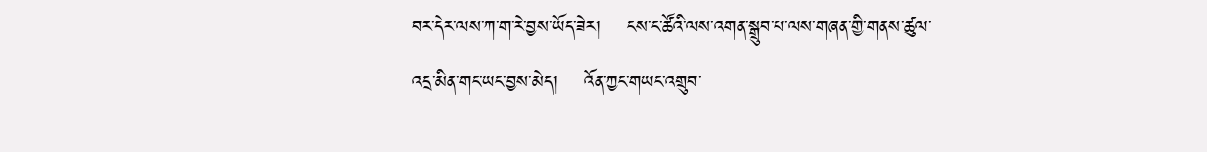བར་དེར་ལས་ཀ་ག་རེ་བྱས་ཡོད་ཟེར།    ངས་ང་ཚོའི་ལས་འགན་སྒྲུབ་པ་ལས་གཞན་གྱི་གནས་ཚུལ་འདྲ་མིན་གང་ཡང་བྱས་མེད།    འོན་ཀྱང་གཡང་འགྲུབ་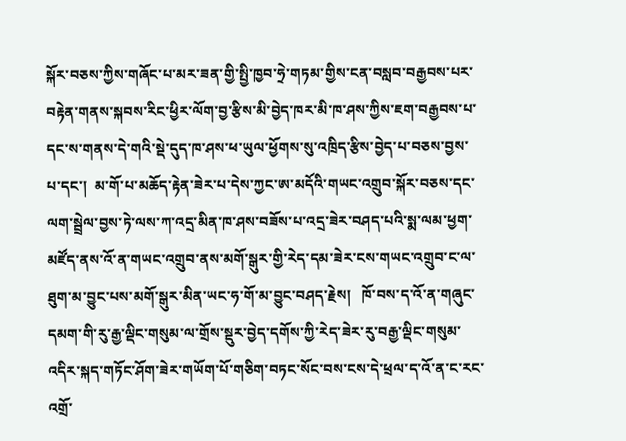སྐོར་བཅས་ཀྱིས་གཞོང་པ་མར་ཟན་གྱི་སྤྱི་ཁྱབ་ཧྲེ་གཏམ་གྱིས་ངན་བསླབ་བརྒྱབས་པར་བརྟེན་གནས་སྐབས་རིང་ཕྱིར་ལོག་བྱ་རྩིས་མི་བྱེད་ཁར་མི་ཁ་ཤས་ཀྱིས་ཇག་བརྒྱབས་པ་དང་ས་གནས་དེ་གའི་སྡེ་དུད་ཁ་ཤས་ཕ་ཡུལ་ཕྱོགས་སུ་འཁྲིད་རྩིས་བྱེད་པ་བཅས་བྱས་པ་དང་།  མ་གོ་པ་མཆོད་རྟེན་ཟེར་པ་དེས་ཀྱང་ཨ་མདོའི་གཡང་འགྲུབ་སྐོར་བཅས་དང་ལག་སྦྲེལ་བྱས་ཏེ་ལས་ཀ་འདྲ་མིན་ཁ་ཤས་བཟོས་པ་འདྲ་ཟེར་བཤད་པའི་སྨ་ལམ་ཕྱག་མཛོད་ནས་འོ་ན་གཡང་འགྲུབ་ནས་མགོ་སྒུར་གྱི་རེད་དམ་ཟེར་ངས་གཡང་འགྲུབ་ང་ལ་ཐུག་མ་བྱུང་པས་མགོ་སྒུར་མིན་ཡང་ཧ་གོ་མ་བྱུང་བཤད་རྗེས།   ཁོ་བས་ད་འོ་ན་གཞུང་དམག་གི་རུ་རྒྱ་ལྡིང་གསུམ་ལ་གྲོས་སྡུར་བྱེད་དགོས་ཀྱི་རེད་ཟེར་རུ་བརྒྱ་ལྡིང་གསུམ་འདིར་སྐད་གཏོང་ཤོག་ཟེར་གཡོག་པོ་གཅིག་བཏང་སོང་བས་ངས་དེ་ཕྲལ་ད་འོ་ན་ང་རང་འགྲོ་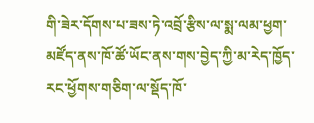གི་ཟེར་དོགས་པ་ཟས་ཏེ་འབྲོ་རྩིས་ལ་སྨ་ལམ་ཕྱག་མཛོད་ནས་ཁོ་ཚོ་ཡོང་ནས་གས་བྱེད་ཀྱི་མ་རེད་ཁྱོད་རང་ཕྱོགས་གཅིག་ལ་སྡོད་ཁོ་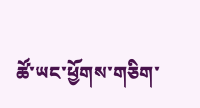ཚོ་ཡང་ཕྱོགས་གཅིག་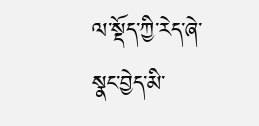ལ་སྡོད་ཀྱི་རེད་ཞེ་སྣང་བྱེད་མི་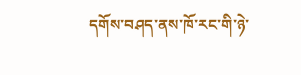དགོས་བཤད་ནས་ཁོ་རང་གི་ཉེ་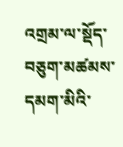འགྲམ་ལ་སྡོད་བཅུག་མཚམས་དམག་མིའི་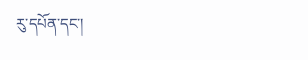རུ་དཔོན་དང་།